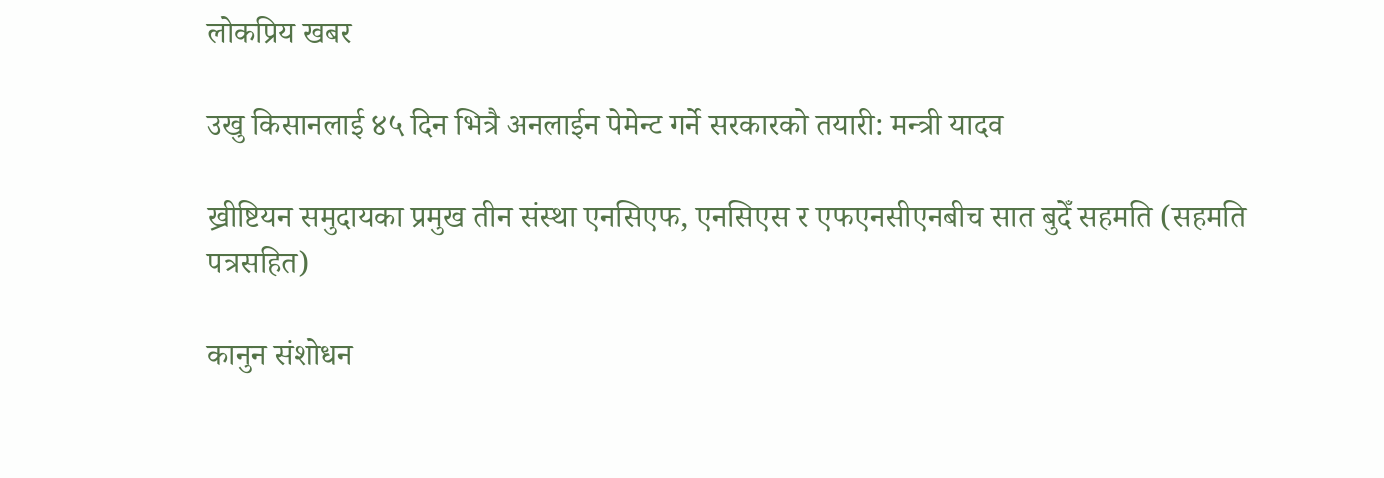लोकप्रिय खबर

उखु किसानलाई ४५ दिन भित्रै अनलाईन पेमेन्ट गर्ने सरकारको तयारी: मन्त्री यादव

ख्रीष्टियन समुदायका प्रमुख तीन संस्था एनसिएफ, एनसिएस र एफएनसीएनबीच सात बुदेँ सहमति (सहमति पत्रसहित)

कानुन संशोधन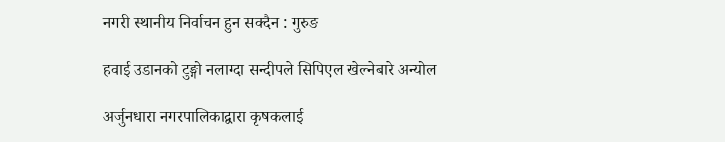नगरी स्थानीय निर्वाचन हुन सक्दैन : गुरुङ

हवाई उडानको टुङ्गो नलाग्दा सन्दीपले सिपिएल खेल्नेबारे अन्योल

अर्जुनधारा नगरपालिकाद्वारा कृषकलाई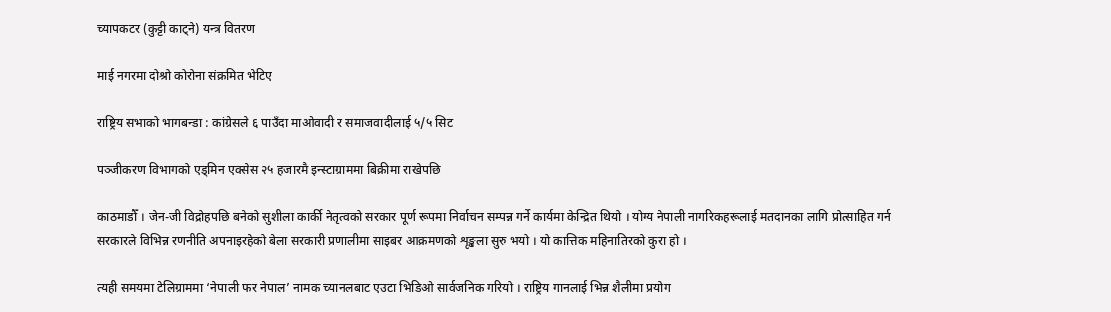च्यापकटर (कुट्टी काट्ने) यन्त्र वितरण

माई नगरमा दोश्रो कोरोना संक्रमित भेटिए

राष्ट्रिय सभाको भागबन्डा : कांग्रेसले ६ पाउँदा माओवादी र समाजवादीलाई ५/५ सिट

पञ्जीकरण विभागको एड्मिन एक्सेस २५ हजारमै इन्स्टाग्राममा बिक्रीमा राखेपछि

काठमाडौँ । जेन-जी विद्रोहपछि बनेको सुशीला कार्की नेतृत्वको सरकार पूर्ण रूपमा निर्वाचन सम्पन्न गर्ने कार्यमा केन्द्रित थियो । योग्य नेपाली नागरिकहरूलाई मतदानका लागि प्रोत्साहित गर्न सरकारले विभिन्न रणनीति अपनाइरहेको बेला सरकारी प्रणालीमा साइबर आक्रमणको शृङ्खला सुरु भयो । यो कात्तिक महिनातिरको कुरा हो ।

त्यही समयमा टेलिग्राममा ‘नेपाली फर नेपाल’ नामक च्यानलबाट एउटा भिडिओ सार्वजनिक गरियो । राष्ट्रिय गानलाई भिन्न शैलीमा प्रयोग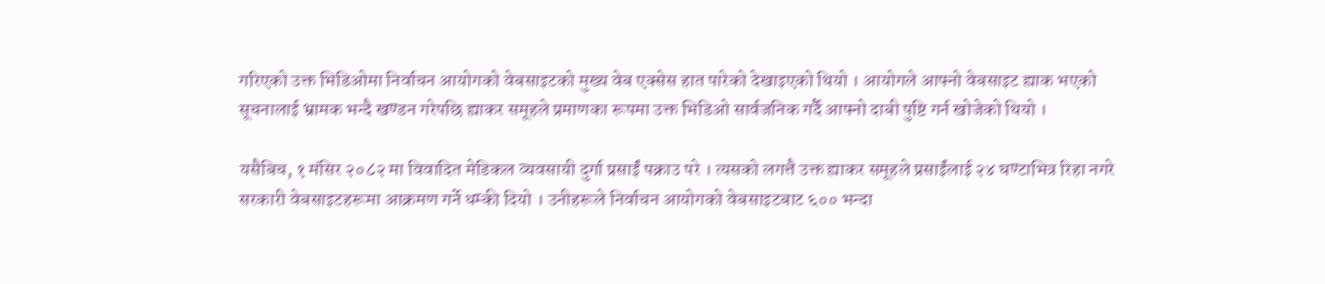गरिएको उक्त भिडिओमा निर्वाचन आयोगको वेबसाइटको मुख्य वेब एक्सेस हात पारेको देखाइएको थियो । आयोगले आफ्नो वेबसाइट ह्याक भएको सूचनालाई भ्रामक भन्दै खण्डन गरेपछि ह्याकर समूहले प्रमाणका रूपमा उक्त भिडिओ सार्वजनिक गर्दै आफ्नो दाबी पुष्टि गर्न खोजेको थियो ।

यसैबिच, १ मंसिर २०८२ मा विवादित मेडिकल व्यवसायी दुर्गा प्रसाईं पक्राउ परे । त्यसको लगत्तै उक्त ह्याकर समूहले प्रसाईंलाई २४ घण्टाभित्र रिहा नगरे सरकारी वेबसाइटहरूमा आक्रमण गर्ने धम्की दियो । उनीहरूले निर्वाचन आयोगको वेबसाइटबाट ६०० भन्दा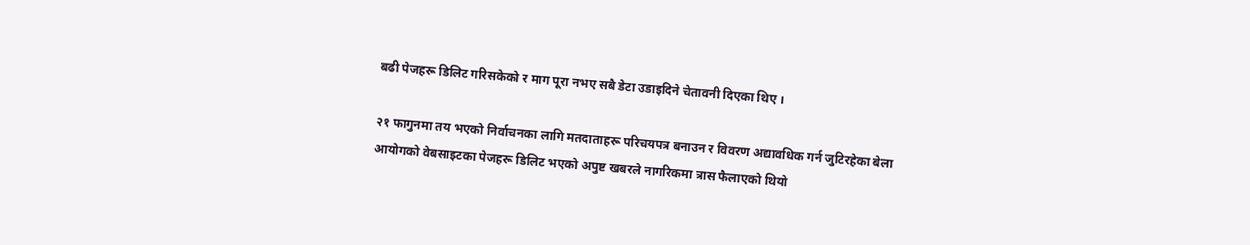बढी पेजहरू डिलिट गरिसकेको र माग पूरा नभए सबै डेटा उडाइदिने चेतावनी दिएका थिए ।

२१ फागुनमा तय भएको निर्वाचनका लागि मतदाताहरू परिचयपत्र बनाउन र विवरण अद्यावधिक गर्न जुटिरहेका बेला आयोगको वेबसाइटका पेजहरू डिलिट भएको अपुष्ट खबरले नागरिकमा त्रास फैलाएको थियो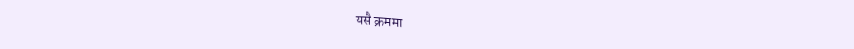यसै क्रममा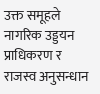उक्त समूहले नागरिक उड्डयन प्राधिकरण र राजस्व अनुसन्धान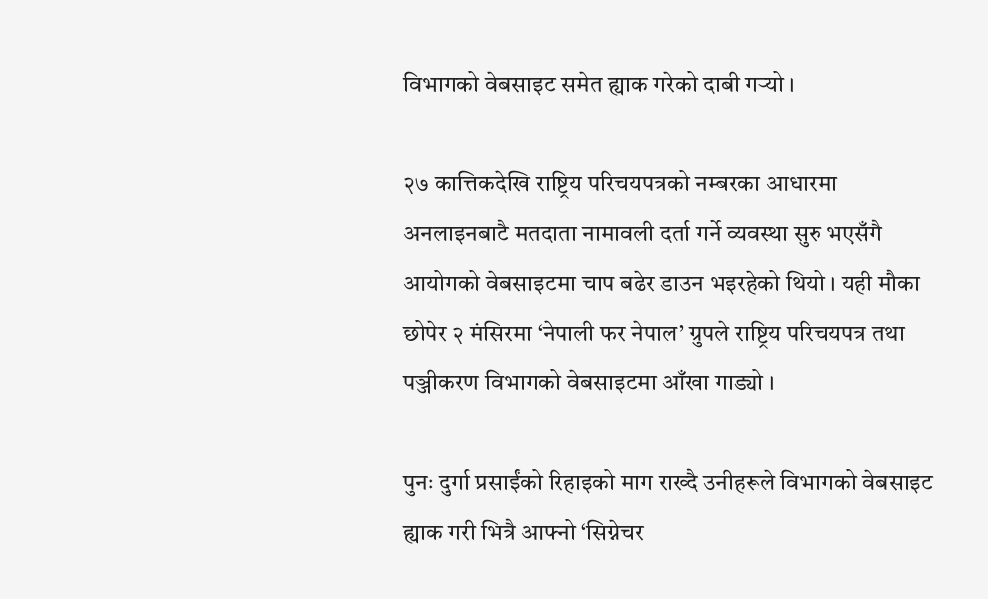विभागको वेबसाइट समेत ह्याक गरेको दाबी गर्‍यो ।

२७ कात्तिकदेखि राष्ट्रिय परिचयपत्रको नम्बरका आधारमा अनलाइनबाटै मतदाता नामावली दर्ता गर्ने व्यवस्था सुरु भएसँगै आयोगको वेबसाइटमा चाप बढेर डाउन भइरहेको थियो । यही मौका छोपेर २ मंसिरमा ‘नेपाली फर नेपाल’ ग्रुपले राष्ट्रिय परिचयपत्र तथा पञ्जीकरण विभागको वेबसाइटमा आँखा गाड्यो ।

पुनः दुर्गा प्रसाईंको रिहाइको माग राख्दै उनीहरूले विभागको वेबसाइट ह्याक गरी भित्रै आफ्नो ‘सिग्नेचर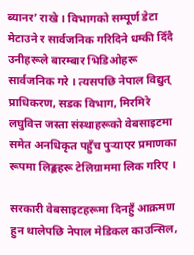ब्यानर’ राखे । विभागको सम्पूर्ण डेटा मेटाउने र सार्वजनिक गरिदिने धम्की दिँदै उनीहरूले बारम्बार भिडिओहरू सार्वजनिक गरे । त्यसपछि नेपाल विद्युत् प्राधिकरण, सडक विभाग, मिरमिरे लघुवित्त जस्ता संस्थाहरूको वेबसाइटमा समेत अनधिकृत पहुँच पुर्‍याएर प्रमाणका रूपमा लिङ्कहरू टेलिग्राममा लिक गरिए ।

सरकारी वेबसाइटहरूमा दिनहुँ आक्रमण हुन थालेपछि नेपाल मेडिकल काउन्सिल,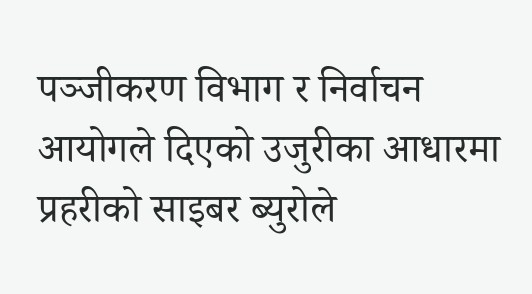पञ्जीकरण विभाग र निर्वाचन आयोगले दिएको उजुरीका आधारमा प्रहरीको साइबर ब्युरोले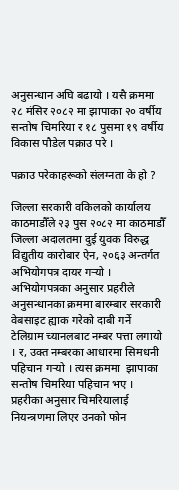अनुसन्धान अघि बढायो । यसै क्रममा २८ मंसिर २०८२ मा झापाका २० वर्षीय सन्तोष चिमरिया र १८ पुसमा १९ वर्षीय विकास पौडेल पक्राउ परे ।

पक्राउ परेकाहरूको संलग्नता के हो ?

जिल्ला सरकारी वकिलको कार्यालय काठमाडौँले २३ पुस २०८२ मा काठमाडौँ जिल्ला अदालतमा दुई युवक विरुद्ध विद्युतीय कारोबार ऐन, २०६३ अन्तर्गत अभियोगपत्र दायर गर्‍यो । अभियोगपत्रका अनुसार प्रहरीले अनुसन्धानका क्रममा बारम्बार सरकारी वेबसाइट ह्याक गरेको दाबी गर्ने टेलिग्राम च्यानलबाट नम्बर पत्ता लगायो । र, उक्त नम्बरका आधारमा सिमधनी पहिचान गर्‍यो । त्यस क्रममा  झापाका सन्तोष चिमरिया पहिचान भए । प्रहरीका अनुसार चिमरियालाई नियन्त्रणमा लिएर उनको फोन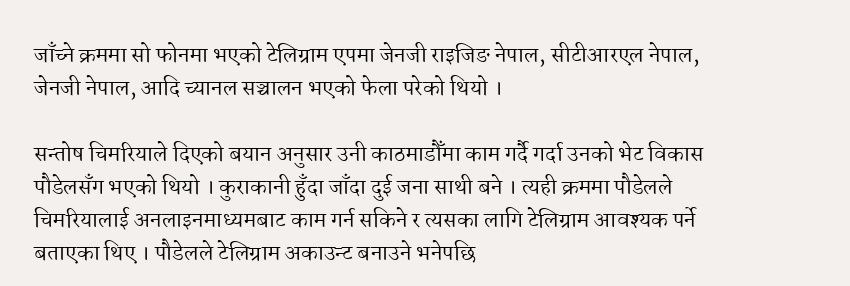जाँच्ने क्रममा सो फोनमा भएको टेलिग्राम एपमा जेनजी राइजिङ नेपाल, सीटीआरएल नेपाल, जेनजी नेपाल, आदि च्यानल सञ्चालन भएको फेला परेको थियो ।

सन्तोष चिमरियाले दिएको बयान अनुसार उनी काठमाडौँमा काम गर्दै गर्दा उनको भेट विकास पौडेलसँग भएको थियो । कुराकानी हुँदा जाँदा दुई जना साथी बने । त्यही क्रममा पौडेलले चिमरियालाई अनलाइनमाध्यमबाट काम गर्न सकिने र त्यसका लागि टेलिग्राम आवश्यक पर्ने बताएका थिए । पौडेलले टेलिग्राम अकाउन्ट बनाउने भनेपछि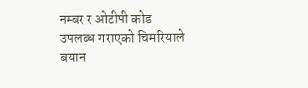नम्बर र ओटीपी कोड उपलब्ध गराएको चिमरियाले बयान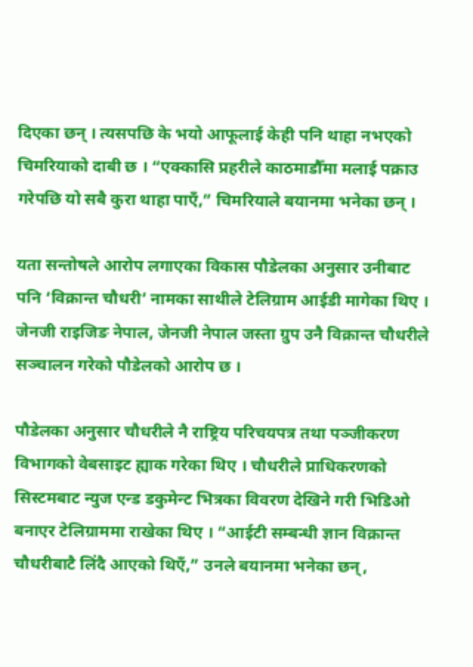दिएका छन् । त्यसपछि के भयो आफूलाई केही पनि थाहा नभएको चिमरियाको दाबी छ । “एक्कासि प्रहरीले काठमाडौँमा मलाई पक्राउ गरेपछि यो सबै कुरा थाहा पाएँ,” चिमरियाले बयानमा भनेका छन् ।

यता सन्तोषले आरोप लगाएका विकास पौडेलका अनुसार उनीबाट पनि ‘विक्रान्त चौधरी’ नामका साथीले टेलिग्राम आईडी मागेका थिए । जेनजी राइजिङ नेपाल, जेनजी नेपाल जस्ता ग्रुप उनै विक्रान्त चौधरीले सञ्चालन गरेको पौडेलको आरोप छ ।

पौडेलका अनुसार चौधरीले नै राष्ट्रिय परिचयपत्र तथा पञ्जीकरण विभागको वेबसाइट ह्याक गरेका थिए । चौधरीले प्राधिकरणको सिस्टमबाट न्युज एन्ड डकुमेन्ट भित्रका विवरण देखिने गरी भिडिओ बनाएर टेलिग्राममा राखेका थिए । “आईटी सम्बन्धी ज्ञान विक्रान्त चौधरीबाटै लिंदै आएको थिएँ,” उनले बयानमा भनेका छन्,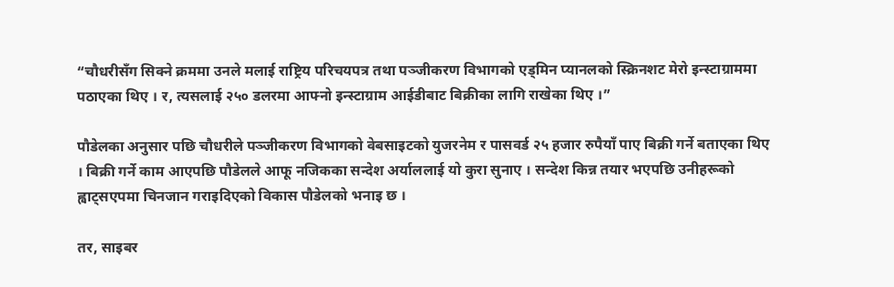“चौधरीसँग सिक्ने क्रममा उनले मलाई राष्ट्रिय परिचयपत्र तथा पञ्जीकरण विभागको एड्मिन प्यानलको स्क्रिनशट मेरो इन्स्टाग्राममा पठाएका थिए । र, त्यसलाई २५० डलरमा आफ्नो इन्स्टाग्राम आईडीबाट बिक्रीका लागि राखेका थिए ।”

पौडेलका अनुसार पछि चौधरीले पञ्जीकरण विभागको वेबसाइटको युजरनेम र पासवर्ड २५ हजार रुपैयाँ पाए बिक्री गर्ने बताएका थिए । बिक्री गर्ने काम आएपछि पौडेलले आफू नजिकका सन्देश अर्याललाई यो कुरा सुनाए । सन्देश किन्न तयार भएपछि उनीहरूको ह्वाट्सएपमा चिनजान गराइदिएको विकास पौडेलको भनाइ छ ।

तर, साइबर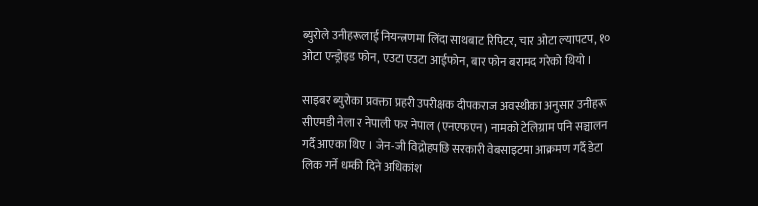ब्युरोले उनीहरूलाई नियन्त्रणमा लिंदा साथबाट रिपिटर, चार ओटा ल्यापटप, १० ओटा एन्ड्रोइड फोन, एउटा एउटा आईफोन, बार फोन बरामद गरेको थियो ।

साइबर ब्युरोका प्रवक्ता प्रहरी उपरीक्षक दीपकराज अवस्थीका अनुसार उनीहरू सीएमडी नेला र नेपाली फर नेपाल (एनएफएन) नामको टेलिग्राम पनि सञ्चालन गर्दै आएका थिए । जेन-जी विद्रोहपछि सरकारी वेबसाइटमा आक्रमण गर्दै डेटा लिक गर्ने धम्की दिने अधिकांश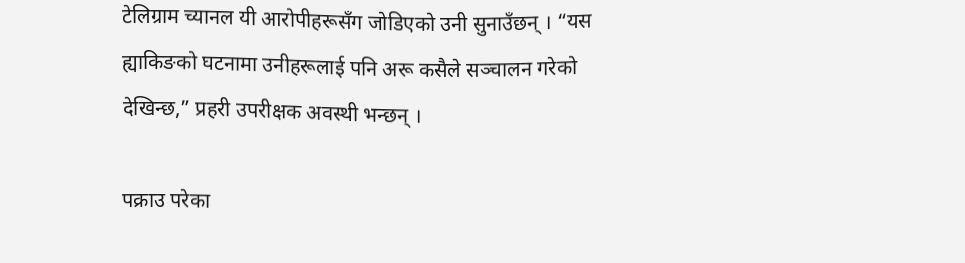टेलिग्राम च्यानल यी आरोपीहरूसँग जोडिएको उनी सुनाउँछन् । “यस ह्याकिङको घटनामा उनीहरूलाई पनि अरू कसैले सञ्चालन गरेको देखिन्छ,” प्रहरी उपरीक्षक अवस्थी भन्छन् ।

पक्राउ परेका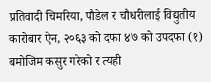प्रतिवादी चिमरिया, पौडेल र चौधरीलाई विद्युतीय कारोबार ऐन, २०६३ को दफा ४७ को उपदफा (१) बमोजिम कसुर गरेको र त्यही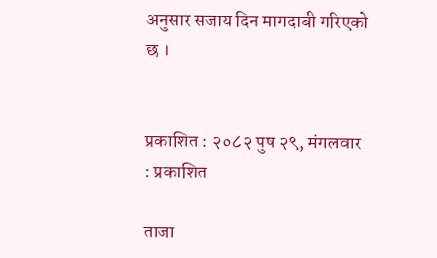अनुसार सजाय दिन मागदाबी गरिएको छ ।


प्रकाशित : २०८२ पुष २९, मंगलवार : प्रकाशित

ताजा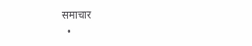समाचार
  •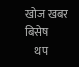खोज खबर बिसेष
    थप